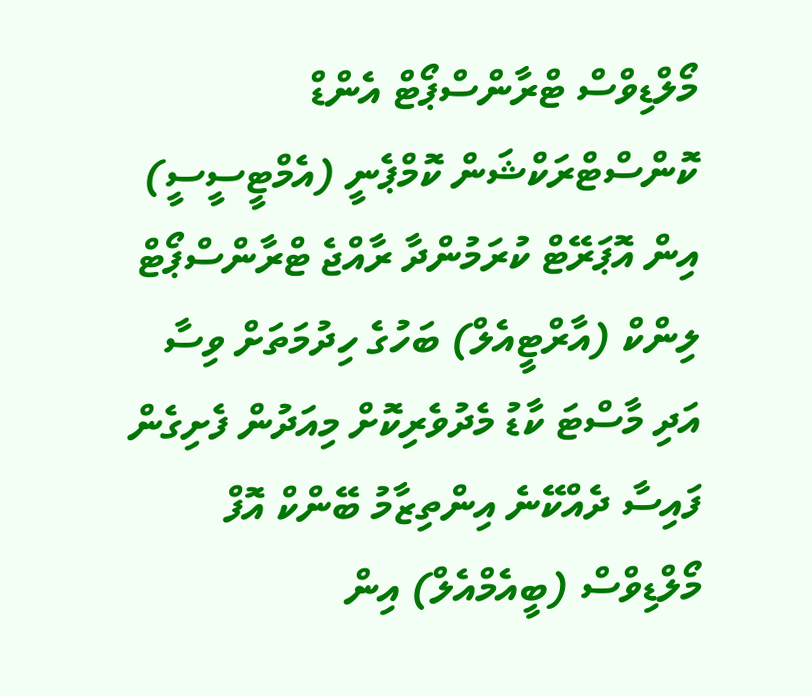މޯލްޑިވްސް ޓްރާންސްޕޯޓް އެންޑް ކޮންސްޓްރަކްޝަން ކޮމްޕެނީ (އެމްޓީސީސީ) އިން އޮޕަރޭޓް ކުރަމުންދާ ރާއްޖެ ޓްރާންސްޕޯޓް ލިންކް (އާރްޓީއެލް) ބަހުގެ ހިދުމަތަށް ވިސާ އަދި މާސްޓަ ކާޑު މެދުވެރިކޮށް މިއަދުން ފެށިގެން ފައިސާ ދެއްކޭނެ އިންތިޒާމު ބޭންކް އޮފް މޯލްޑިވްސް (ބީއެމްއެލް) އިން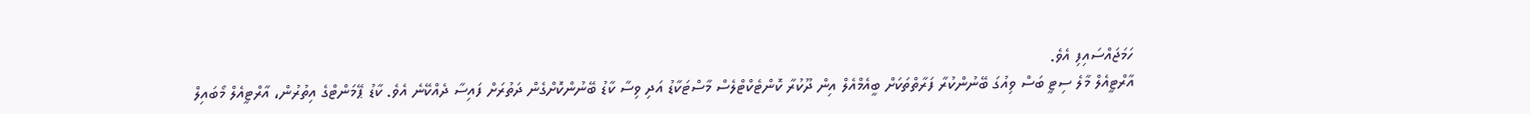ހަމަޖައްސައިފި އެވެ.
އާރްޓީއެލް މާލެ ސިޓީ ބަސް ވިއުގަ ބޭނުންކުރާ ފަރާތްތަކަށް ބީއެމްއެލް އިން ދޫކުރާ ކޮންޓެކްޓްލެސް މާސްޓަކާޑު އަދި ވިސާ ކާޑު ބޭނުންކޮށްގެން ދަތުރަށް ފައިސާ ދެއްކޭނެ އެވެ. ކާޑު ޕޭމަންޓްގެ އިތުރުން، އާރްޓީއެލް މޯބައިލް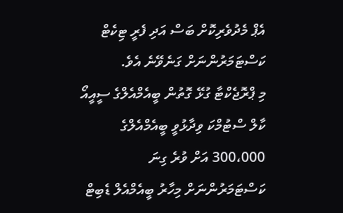އެޕް މެދުވެރިކޮށް ބަސް އަދި ފެރީ ޓިކެޓް ކަސްޓަމަރުންނަށް ގަނެވޭނެ އެވެ.
މި ޕްރޮޖެކްޓާ ގުޅޭ ގޮތުން ބީއެމްއެލްގެ ސީއީއޯ ކާލް ސްޓުމްކަ ވިދާޅުވީ ބީއެމްއެލްގެ 300،000 އަށް ވުރެ ގިނަ ކަސްޓަމަރުންނަށް މިހާރު ބީއެމްއެލް ޑެބިޓް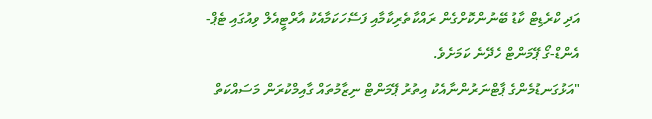އަދި ކްރެޑިޓް ކާޑު ބޭނުންކޮށްގެން ރައްކާތެރިކާމާއި ފަސޭހަކަމާއެކު އާރްޓީއެލް ވިއުގައި ޓެޕް-އެންޑް-ގޯ ޕޭމަންޓް ހެދޭނެ ކަމަށެވެ.
"އަޅުގަނޑުމެންގެ ޕާޓްނަރުންނާއެކު އިތުރު ޕޭމަންޓް ނިޒާމުތައް ގާއިމްކުރަން މަސައްކަތް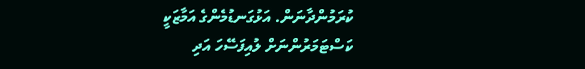ކުރަމުންދާނަން. އަޅުގަނޑުމެންގެ އަމާޒަކީ ކަސްޓަމަރުންނަށް ލުއިފަސޭހަ އަދި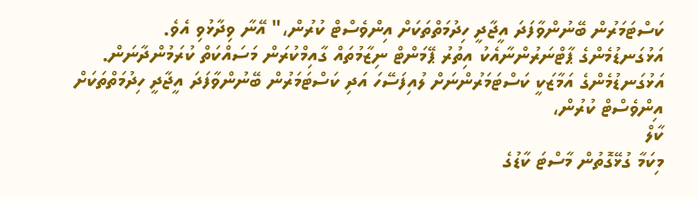ކަސްޓަމަރުން ބޭނުންވާފަދަ އީޖާދީ ހިދުމަތްތަކަށް އިންވެސްޓް ކުރުން،" އޭނާ ވިދާޅުވި އެވެ.
އަޅުގަނޑުމެންގެ ޕާޓްނަރުންނާއެކު އިތުރު ޕޭމަންޓް ނިޒާމުތައް ގާއިމްކުރަން މަސައްކަތް ކުރަމުންދާނަން. އަޅުގަނޑުމެންގެ އަމާޒަކީ ކަސްޓަމަރުންނަށް ލުއިފަސޭހަ އަދި ކަސްޓަމަރުން ބޭނުންވާފަދަ އީޖާދީ ހިދުމަތްތަކަށް އިންވެސްޓް ކުރުން،
ކާލް
މިކަމާ ގުޅޭގޮތުން މާސްޓަ ކާޑުގެ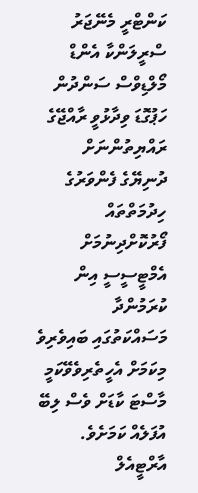ކަންޓްރީ މެނޭޖަރު ސްރީލަންކާ އެންޑް މޯލްޑިވްސް ސަންދުން ހަޕުގޮޑަ ވިދާޅުވީ ރާއްޖޭގެ ރައްޔިތުންނަށް ދުނިޔޭގެ ފެންވަރުގެ ހިދުމަތްތައް ފޯރުކޮށްދިނުމަށް އެމްޓީސީސީ އިން ކުރަމުންދާ މަސައްކަތުގައި ބައިވެރިވެ މިކަމަށް އެހީތެރިވެވޭކަމީ މާސްޓަ ކާޑަށް ވެސް ލިބޭ އުފަލެއް ކަމަށެވެ.
އާރްޓީއެލް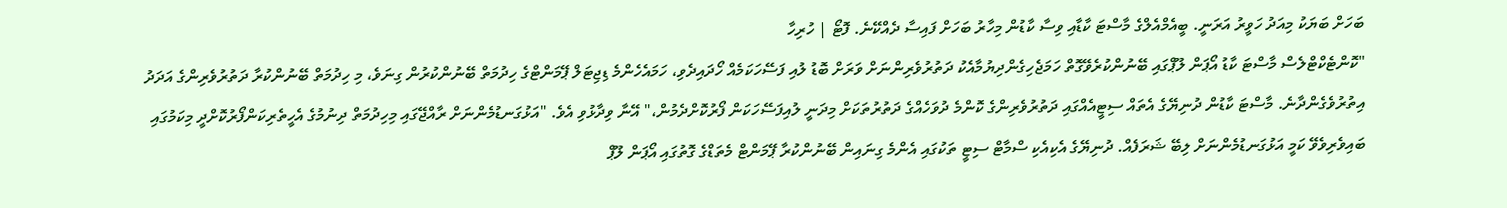ބަހަށް ބަޔަކު މިއަދު ހަވީރު އަރަނީ. ބީއެމްއެލްގެ މާސްޓަ ކާޑާއި ވިސާ ކާޑުން މިހާރު ބަހަށް ފައިސާ ދެއްކޭނެ. ފޮޓޯ | ހުރިހާ
"ކޮންޓެކްޓްލެސް މާސްޓަ ކާޑު އޯޕަން ލޫޕްގައި ބޭނުންކުރެވޭގޮތް ހަމަޖެހިގެންދިޔުމާއެކު ދަތުރުވެރިންނަށް ވަރަށް ބޮޑު ލުއި ފަސޭހަކަމެއް ހޯދައިދެވި، ހަމައެހެންމެ ޑިޖިޓަލް ޕޭމަންޓްގެ ހިދުމަތް ބޭނުންކުރުން ގިނަވެ، މި ހިދުމަތް ބޭނުންކުރާ ދަތުރުވެރިންގެ އަދަދު އިތުރުވެގެންދާނެ. މާސްޓަ ކާޑުން ދުނިޔޭގެ އެތައް ސިޓީއެއްގައި ދަތުރުވެރިންގެ ކޮންމެ ދުވަހެއްގެ ދަތުރުތަކަށް މިދަނީ ލުއިފަސޭހަކަން ފޯރުކޮށްދެމުން،" އޭނާ ވިދާޅުވި އެވެ. "އަޅުގަނޑުމެންނަށް ރާއްޖޭގައި މިހިދުމަތް ދިނުމުގެ އެހީތެރިކަންފޯރުކޮށްދީ މިކަމުގައި ބައިވެރިވެވޭ ކަމީ އަޅުގަނޑުމެންނަށް ލިބޭ ޝަރަފެއް. ދުނިޔޭގެ އެކިއެކި ސްމާޓް ސިޓީ ތަކުގައި އެންމެ ގިނައިން ބޭނުންކުރާ ޕޭމަންޓް މެތަޑްގެ ގޮތުގައި އޯޕަން ލޫޕް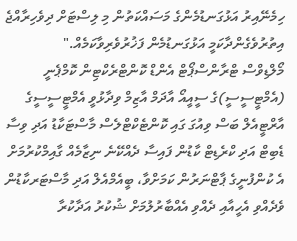ހިމެނޭއިރު އަޅުގަނޑުމެންގެ މަސައްކަތުން މި ލިސްޓަށް ދިވެހިރާއްޖެ އިތުރުވެގެންދާކަމީ އަޅުގަނޑުމެން ފަޚުރުވެރިވާކަމެއް."
މޯލްޑިވްސް ޓްރާންސްޕޯޓް އެންޑް ކޮންޓްރެކްޓިން ކޮމްޕެނީ (އެމްޓީސީސީ)ގެ ސީއީއޯ އާދަމް އާޒިމް ވިދާޅުވީ އެމްޓީސީސީގެ އާރްޓީއެލް ބަސް ވިއުގަ ގައި ކޮންޓެކްޓްލެސް މާސްޓަކާޑު އަދި ވިސާ ޑެބިޓް އަދި ކްރެޑިޓް ކާޑުން ފައިސާ ދެއްކޭނެ ނިޒާމެއް ގާއިމްކުރުމަށް އެ ކުންފުނީގެ ޕާޓްނަރުން ކަމަށްވާ، ބީއެމްއެލް އަދި މާސްޓަރކާޑުން ވެދެއްވި އެހީއާއި ދެއްވި އެއްބާރުލުމަށް ޝުކުރު އަދާކުރާ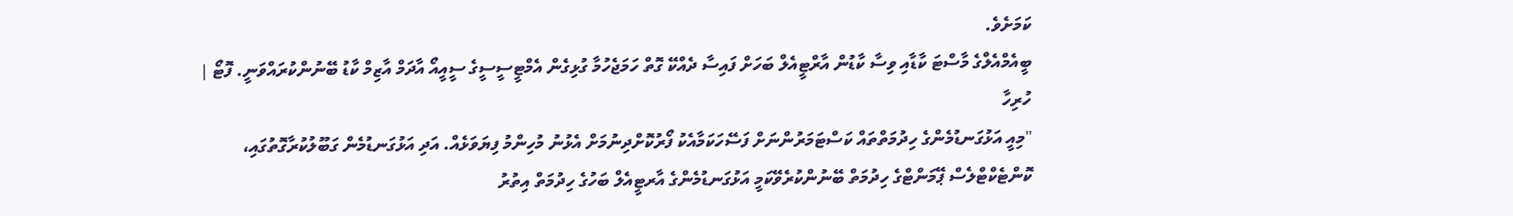ކަމަށެވެ.
ބީއެމްއެލްގެ މާސްޓަ ކާޑާއި ވިސާ ކާޑުން އާރްޓީއެލް ބަހަށް ފައިސާ ދެއްކޭ ގޮތް ހަމަޖެހުމާ ގުޅިގެން އެމްޓީސީސީގެ ސީއީއޯ އާދަމް އާޒިމް ކާޑު ބޭނުންކުރައްވަނީ. ފޮޓޯ | ހުރިހާ
"މިއީ އަޅުގަނޑުމެންގެ ހިދުމަތްތައް ކަސްޓަމަރުންނަށް ފަސޭހަކަމާއެކު ފޯރުކޮށްދިނުމަށް އެޅުނު މުހިންމު ފިޔަވަޅެއް. އަދި އަޅުގަނޑުމެން ގަބޫލުކުރާގޮތުގައި، ކޮންޓެކްޓްލެސް ޕޭމަންޓްގެ ހިދުމަތް ބޭނުންކުރެވޭކަމީ އަޅުގަނޑުމެންގެ އާރޓީއެލް ބަހުގެ ހިދުމަތް އިތުރު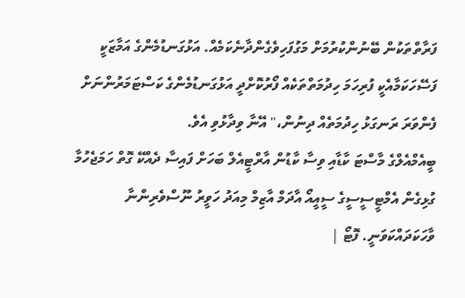ފަރާތްތަކުން ބޭނުންކުރުމަށް މަގުފަހިވެގެންދާނެކަމެއް. އަޅުގަނޑުމެންގެ އަމާޒަކީ ފަސޭހަކަމާއެކީ ފުރިހަމަ ހިދުމަތްތަކެއް ފޯރުކޮށްދީ އަޅުގަނޑުމެންގެ ކަސްޓަމަރުންނަށް ފެންވަރަ ރަނގަޅު ހިދުމަތެއް ދިނުން،" އޭނާ ވިދާޅުވި އެވެ.
ބީއެމްއެލްގެ މާސްޓަ ކާޑާއި ވިސާ ކާޑުން އާރްޓީއެލް ބަހަށް ފައިސާ ދެއްކޭ ގޮތް ހަމަޖެހުމާ ގުޅިގެން އެމްޓީސީސީގެ ސީއީއޯ އާދަމް އާޒިމް މިއަދު ހަވީރު ނޫސްވެރިންނާ ވާހަކަދައްކަވަނީ. ފޮޓޯ |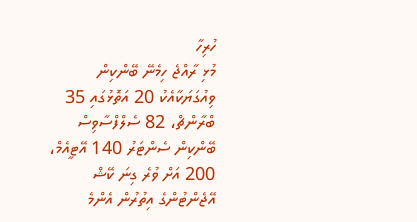ހުރިހާ
މުޅި ރާއްޖެ ހިމެނޭ ބޭންކިން ވިއުގަޔަކާއެކު 20 އަތޮޅުގައި 35 ބްރާންޗް، 82 ސެލްފްސާވިސް ބޭންކިން ސެންޓަރު 140 އޭޓީއެމް، 200 އަށް ވުރެ ގިނަ ކޭޝް އޭޖެންޓުންގެ އިތުރުން އެންމެ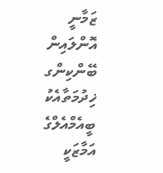ޒަމާނީ އޮންލައިން ބޭންކިންގ ޚިދުމަތާއެކު ބީއެމްއެލްގެ އަމާޒަކީ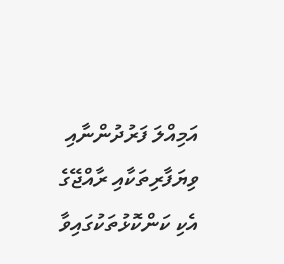އަމިއްލަ ފަރުދުންނާއި ވިޔަފާރިތަކާއި ރާއްޖޭގެ އެކި ކަންކޮޅުތަކުގައިވާ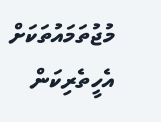މުޖުތަމައުތަކަށް އެހީތެރިކަން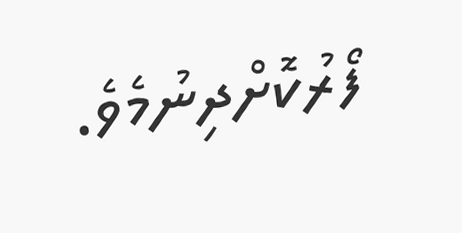ފޯރުކޮށްދިނުމެވެ.